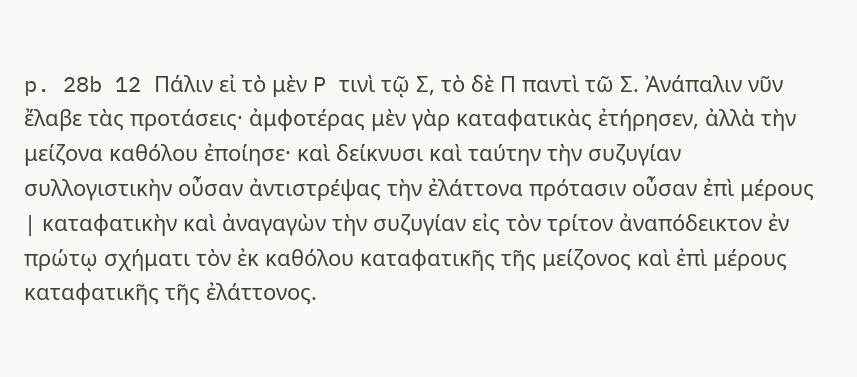p. 28b 12 Πάλιν εἰ τὸ μὲν P τινὶ τῷ Σ, τὸ δὲ Π παντὶ τῶ Σ. Ἀνάπαλιν νῦν ἔλαβε τὰς προτάσεις· ἀμφοτέρας μὲν γὰρ καταφατικὰς ἐτήρησεν, ἀλλὰ τὴν μείζονα καθόλου ἐποίησε· καὶ δείκνυσι καὶ ταύτην τὴν συζυγίαν συλλογιστικὴν οὖσαν ἀντιστρέψας τὴν ἐλάττονα πρότασιν οὖσαν ἐπὶ μέρους | καταφατικὴν καὶ ἀναγαγὼν τὴν συζυγίαν εἰς τὸν τρίτον ἀναπόδεικτον ἐν πρώτῳ σχήματι τὸν ἐκ καθόλου καταφατικῆς τῆς μείζονος καὶ ἐπὶ μέρους καταφατικῆς τῆς ἐλάττονος.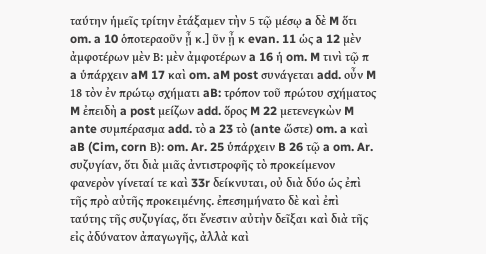ταύτην ἡμεῖς τρίτην ἐτάξαμεν τὴν 5 τῷ μέσῳ a δὲ M ὅτι om. a 10 ὁποτεραοῦν ᾖ κ.] ῦν ᾖ κ evan. 11 ὡς a 12 μὲν ἀμφοτέρων μὲν Β: μὲν ἀμφοτέρων a 16 ἡ om. M τινὶ τῷ π a ὑπάρχειν aM 17 καὶ om. aM post συνάγεται add. οὖν M 18 τὸν ἐν πρώτῳ σχήματι aB: τρόπον τοῦ πρώτου σχήματος M ἐπειδὴ a post μείζων add. ὅρος M 22 μετενεγκὼν M ante συμπέρασμα add. τὸ a 23 τὸ (ante ὥστε) om. a καὶ aB (Cim, corn Β): om. Ar. 25 ὑπάρχειν B 26 τῷ a om. Ar. συζυγίαν, ὅτι διὰ μιᾶς ἀντιστροφῆς τὸ προκείμενον φανερὸν γίνεταί τε καὶ 33r δείκνυται, οὐ διὰ δύο ὡς ἐπὶ τῆς πρὸ αὐτῆς προκειμένης. ἐπεσημήνατο δὲ καὶ ἐπὶ ταύτης τῆς συζυγίας, ὅτι ἔνεστιν αὐτὴν δεῖξαι καὶ διὰ τῆς εἰς ἀδύνατον ἀπαγωγῆς, ἀλλὰ καὶ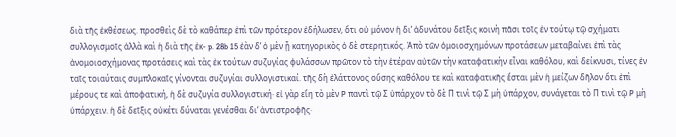διὰ τῆς ἐκθέσεως. προσθεὶς δὲ τὸ καθάπερ ἐπὶ τῶν πρότερον ἐδήλωσεν, ὅτι οὐ μόνον ἡ δι’ ἀδυνάτου δεῖξις κοινὴ πᾶσι τοῖς ἐν τούτῳ τῷ σχήματι συλλογισμοῖς ἀλλὰ καὶ ἡ διὰ τῆς ἐκ- p. 28b 15 ἐὰν δ’ ὁ μὲν ᾖ κατηγορικὸς ὁ δὲ στερητικός. Ἀπὸ τῶν ὁμοιοσχημόνων προτάσεων μεταβαίνει ἐπὶ τὰς ἀνομοιοσχήμονας προτάσεις καὶ τὰς ἐκ τούτων συζυγίας φυλάσσων πρῶτον τὸ τὴν ἑτέραν αὐτῶν τὴν καταφατικὴν εἶναι καθόλου, καὶ δείκνυσι, τίνες ἐν ταῖς τοιαύταις συμπλοκαῖς γίνονται συζυγίαι συλλογιστικαί. τῆς δὴ ἐλάττονος οὔσης καθόλου τε καὶ καταφατικῆς ἔσται μὲν ἡ μείζων δῆλον ὅτι ἐπὶ μέρους τε καὶ ἀποφατική, ἡ δὲ συζυγία συλλογιστική· εἰ γὰρ εἴη τὸ μὲν P παντὶ τῷ Σ ὑπάρχον τὸ δὲ Π τινὶ τῷ Σ μὴ ὑπάρχον, συνάγεται τὸ Π τινὶ τῷ P μὴ ὑπάρχειν. ἡ δὲ δεῖξις οὐκέτι δύναται γενέσθαι δι’ ἀντιστροφῆς·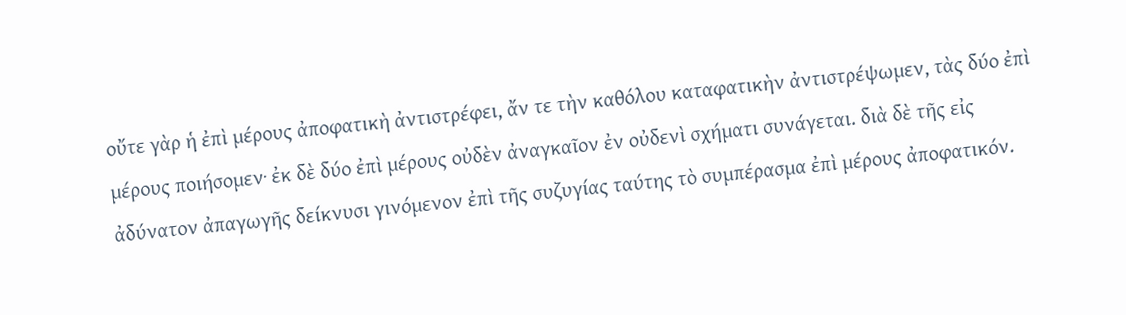οὔτε γὰρ ἡ ἐπὶ μέρους ἀποφατικὴ ἀντιστρέφει, ἄν τε τὴν καθόλου καταφατικὴν ἀντιστρέψωμεν, τὰς δύο ἐπὶ μέρους ποιήσομεν· ἐκ δὲ δύο ἐπὶ μέρους οὐδὲν ἀναγκαῖον ἐν οὐδενὶ σχήματι συνάγεται. διὰ δὲ τῆς εἰς ἀδύνατον ἀπαγωγῆς δείκνυσι γινόμενον ἐπὶ τῆς συζυγίας ταύτης τὸ συμπέρασμα ἐπὶ μέρους ἀποφατικόν.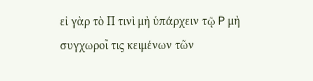εἰ γὰρ τὸ Π τινὶ μὴ ὑπάρχειν τῷ P μὴ συγχωροῖ τις κειμένων τῶν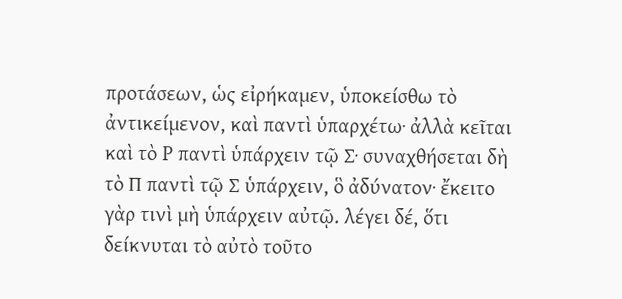προτάσεων, ὡς εἰρήκαμεν, ὑποκείσθω τὸ ἀντικείμενον, καὶ παντὶ ὑπαρχέτω· ἀλλὰ κεῖται καὶ τὸ P παντὶ ὑπάρχειν τῷ Σ· συναχθήσεται δὴ τὸ Π παντὶ τῷ Σ ὑπάρχειν, ὃ ἀδύνατον· ἔκειτο γὰρ τινὶ μὴ ὑπάρχειν αὐτῷ. λέγει δέ, ὅτι δείκνυται τὸ αὐτὸ τοῦτο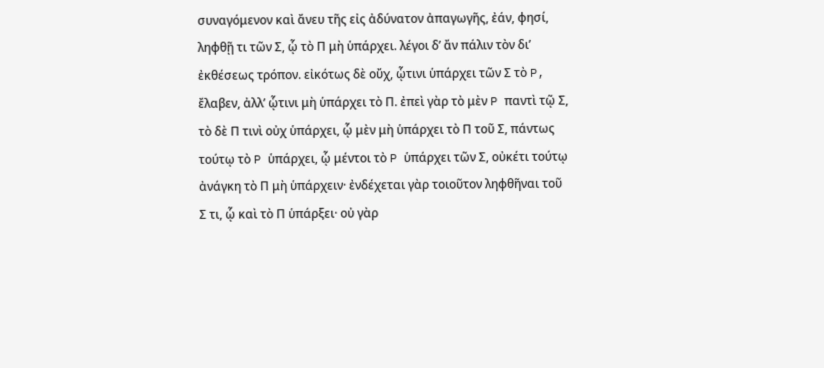συναγόμενον καὶ ἄνευ τῆς εἰς ἀδύνατον ἀπαγωγῆς, ἐάν, φησί, ληφθῇ τι τῶν Σ, ᾧ τὸ Π μὴ ὑπάρχει. λέγοι δ’ ἄν πάλιν τὸν δι’ ἐκθέσεως τρόπον. εἰκότως δὲ οὔχ, ᾧτινι ὑπάρχει τῶν Σ τὸ P, ἔλαβεν, ἀλλ’ ᾧτινι μὴ ὑπάρχει τὸ Π. ἐπεὶ γὰρ τὸ μὲν P παντὶ τῷ Σ, τὸ δὲ Π τινὶ οὐχ ὑπάρχει, ᾧ μὲν μὴ ὑπάρχει τὸ Π τοῦ Σ, πάντως τούτῳ τὸ P ὑπάρχει, ᾧ μέντοι τὸ P ὑπάρχει τῶν Σ, οὐκέτι τούτῳ ἀνάγκη τὸ Π μὴ ὑπάρχειν· ἐνδέχεται γὰρ τοιοῦτον ληφθῆναι τοῦ Σ τι, ᾧ καὶ τὸ Π ὑπάρξει· οὐ γὰρ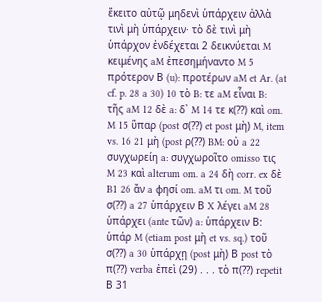ἔκειτο αὐτῷ μηδενὶ ὑπάρχειν ἀλλὰ τινὶ μὴ ὑπάρχειν· τὸ δὲ τινὶ μὴ ὑπάρχον ἐνδέχεται 2 δεικνύεται M κειμένης aM ἐπεσημήναντο M 5 πρότερον Β (u): προτέρων aM et Ar. (at cf. p. 28 a 30) 10 τὸ B: τε aM εἶναι B: τῆς aM 12 δὲ a: δ᾿ M 14 τε κ(??) καὶ om. M 15 ὕπαρ (post σ(??) et post μὴ) M, item vs. 16 21 μὴ (post ρ(??) BM: οὐ a 22 συγχωρείη a: συγχωροῖτο omisso τις M 23 καὶ alterum om. a 24 δὴ corr. ex δὲ B1 26 ἄν a φησί om. aM τι om. M τοῦ σ(??) a 27 ὑπάρχειν Β X λέγει aM 28 ὑπάρχει (ante τῶν) a: ὑπάρχειν Β: ὑπάρ M (etiam post μὴ et vs. sq.) τοῦ σ(??) a 30 ὑπάρχῃ (post μὴ) Β post τὸ π(??) verba ἐπεὶ (29) . . . τὸ π(??) repetit Β 31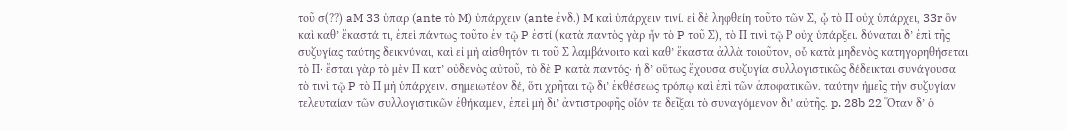τοῦ σ(??) aM 33 ὑπαρ (ante τὸ M) ὑπάρχειν (ante ἐνδ.) M καὶ ὑπάρχειν τινί. εἰ δὲ ληφθείη τοῦτο τῶν Σ, ᾧ τὸ Π οὐχ ὑπάρχει, 33r ὂν καὶ καθ’ ἕκαστά τι, ἐπεὶ πάντως τοῦτο ἐν τῷ P ἐστί (κατὰ παντὸς γὰρ ἦν τὸ P τοῦ Σ), τὸ Π τινὶ τῷ Ρ οὐχ ὑπάρξει. δύναται δ’ ἐπὶ τῆς συζυγίας ταύτης δεικνύναι, καὶ εἰ μὴ αἰσθητόν τι τοῦ Σ λαμβάνοιτο καὶ καθ’ ἕκαστα ἀλλὰ τοιοῦτον, οὗ κατὰ μηδενὸς κατηγορηθήσεται τὸ Π· ἔσται γὰρ τὸ μὲν Π κατ’ οὐδενὸς αὐτοῦ, τὸ δὲ P κατὰ παντός· ἡ δ’ οὕτως ἔχουσα συζυγία συλλογιστικῶς δέδεικται συνάγουσα τὸ τινὶ τῷ P τὸ Π μὴ ὑπάρχειν. σημειωτέον δέ, ὅτι χρῆται τῷ δι’ ἐκθέσεως τρόπῳ καὶ ἐπὶ τῶν ἀποφατικῶν. ταύτην ἡμεῖς τὴν συζυγίαν τελευταίαν τῶν συλλογιστικῶν ἐθήκαμεν, ἐπεὶ μὴ δι’ ἀντιστροφῆς οἷόν τε δεῖξαι τὸ συναγόμενον δι’ αὐτῆς. p. 28b 22 Ὅταν δ’ ὁ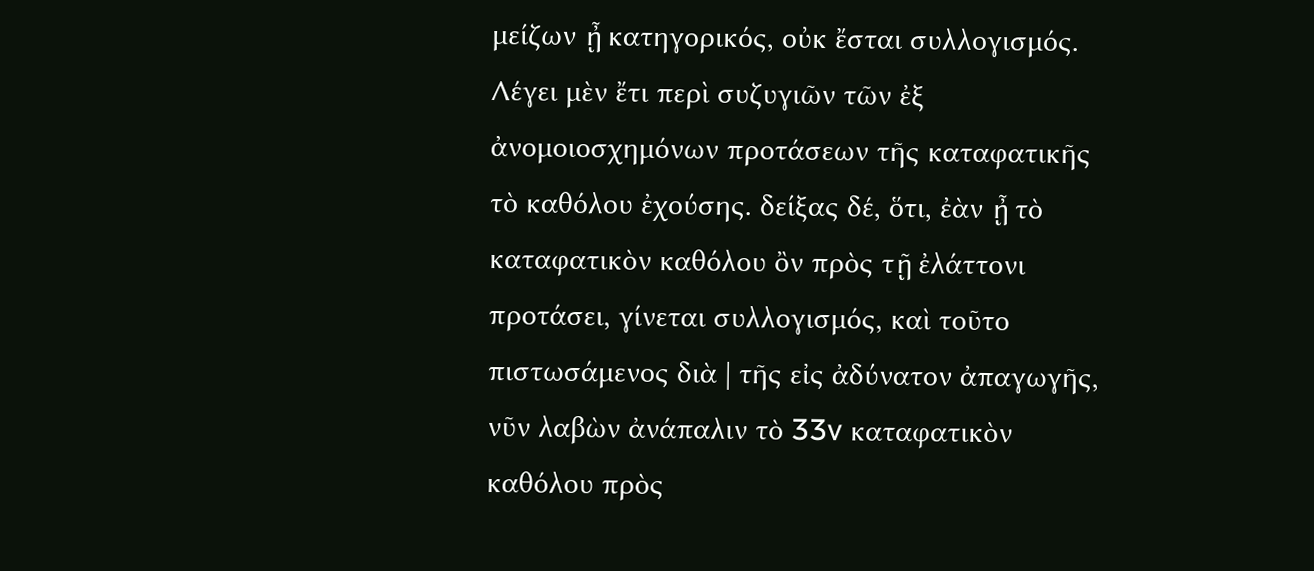μείζων ᾖ κατηγορικός, οὐκ ἔσται συλλογισμός. Λέγει μὲν ἔτι περὶ συζυγιῶν τῶν ἐξ ἀνομοιοσχημόνων προτάσεων τῆς καταφατικῆς τὸ καθόλου ἐχούσης. δείξας δέ, ὅτι, ἐὰν ᾖ τὸ καταφατικὸν καθόλου ὂν πρὸς τῇ ἐλάττονι προτάσει, γίνεται συλλογισμός, καὶ τοῦτο πιστωσάμενος διὰ | τῆς εἰς ἀδύνατον ἀπαγωγῆς, νῦν λαβὼν ἀνάπαλιν τὸ 33v καταφατικὸν καθόλου πρὸς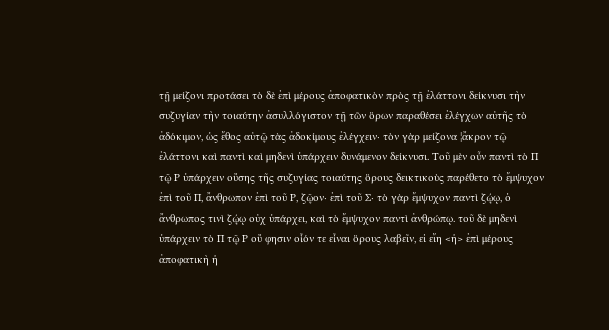τῇ μείζονι προτάσει τὸ δὲ ἐπὶ μέρους ἀποφατικὸν πρὸς τῇ ἐλάττονι δείκνυσι τὴν συζυγίαν τὴν τοιαύτην ἀσυλλόγιστον τῇ τῶν ὅρων παραθέσει ἐλέγχων αὐτῆς τὸ ἀδόκιμον, ὡς ἔθος αὐτῷ τὰς ἀδοκίμους ἐλέγχειν· τὸν γὰρ μείζονα ¦ἄκρον τῷ ἐλάττονι καὶ παντὶ καὶ μηδενὶ ὑπάρχειν δυνάμενον δείκνυσι. Τοῦ μὲν οὖν παντὶ τὸ Π τῷ P ὑπάρχειν οὔσης τῆς συζυγίας τοιαύτης ὅρους δεικτικοὺς παρέθετο τὸ ἔμψυχον ἐπὶ τοῦ Π, ἄνθρωπον ἐπὶ τοῦ P, ζῷον· ἐπὶ τοῦ Σ· τὸ γὰρ ἔμψυχον παντὶ ζῴῳ, ὁ ἄνθρωπος τινὶ ζῴῳ οὐχ ὑπάρχει, καὶ τὸ ἔμψυχον παντὶ ἀνθρώπῳ. τοῦ δὲ μηδενὶ ὑπάρχειν τὸ Π τῷ P οὔ φησιν οἷόν τε εἶναι ὅρους λαβεῖν, εἰ εἴη <ἡ> ἐπὶ μέρους ἀποφατικὴ ἡ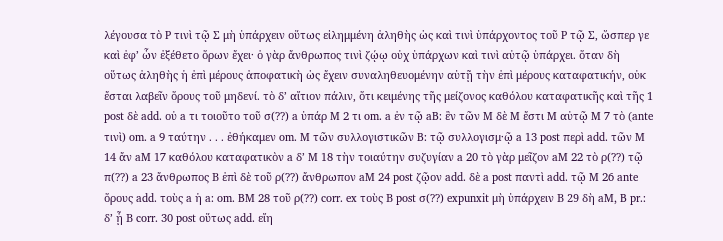λέγουσα τὸ P τινὶ τῷ Σ μὴ ὑπάρχειν οὕτως εἰλημμένη ἀληθὴς ὡς καὶ τινὶ ὑπάρχοντος τοῦ P τῷ Σ, ὥσπερ γε καὶ ἐφ’ ὧν ἐξέθετο ὅρων ἔχει· ὁ γὰρ ἄνθρωπος τινὶ ζῴῳ οὐχ ὑπάρχων καὶ τινὶ αὐτῷ ὑπάρχει. ὅταν δὴ οὕτως ἀληθὴς ἡ ἐπὶ μέρους ἀποφατικὴ ὡς ἔχειν συναληθευομένην αὑτῇ τὴν ἐπὶ μέρους καταφατικήν, οὐκ ἔσται λαβεῖν ὅρους τοῦ μηδενί. τὸ δ’ αἴτιον πάλιν, ὅτι κειμένης τῆς μείζονος καθόλου καταφατικῆς καὶ τῆς 1 post δὲ add. οὐ a τι τοιοῦτο τοῦ σ(??) a ὑπάρ M 2 τι om. a ἐν τῷ aB: ἓν τῶν M δὲ M ἔστι M αὐτῷ M 7 τὸ (ante τινὶ) om. a 9 ταύτην . . . ἐθήκαμεν om. M τῶν συλλογιστικῶν B: τῷ συλλογισμ·ῷ a 13 post περὶ add. τῶν M 14 ἄν aM 17 καθόλου καταφατικὸν a δ’ M 18 τὴν τοιαύτην συζυγίαν a 20 τὸ γὰρ μεῖζον aM 22 τὸ ρ(??) τῷ π(??) a 23 ἄνθρωπος Β ἐπὶ δὲ τοῦ ρ(??) ἄνθρωπον aM 24 post ζῷον add. δὲ a post παντὶ add. τῷ M 26 ante ὅρους add. τοὺς a ἡ a: om. BM 28 τοῦ ρ(??) corr. ex τοὺς Β post σ(??) expunxit μὴ ὑπάρχειν Β 29 δὴ aM, B pr.: δ’ ᾖ Β corr. 30 post οὕτως add. εἴη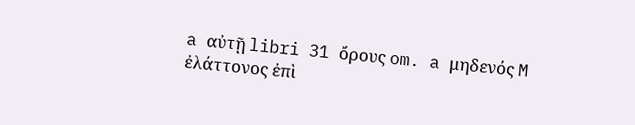a αὐτῇ libri 31 ὄρους om. a μηδενός M ἐλάττονος ἐπὶ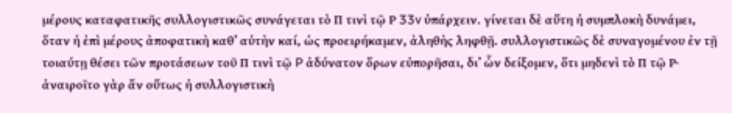μέρους καταφατικῆς συλλογιστικῶς συνάγεται τὸ Π τινὶ τῷ Ρ 33v ὑπάρχειν. γίνεται δὲ αὕτη ἡ συμπλοκὴ δυνάμει, ὅταν ἡ ἐπὶ μέρους ἀποφατικὴ καθ’ αὑτὴν καί, ὡς προειρήκαμεν, ἀληθὴς ληφθῇ. συλλογιστικῶς δὲ συναγομένου ἐν τῇ τοιαύτῃ θέσει τῶν προτάσεων τοῦ Π τινὶ τῷ P ἀδύνατον ὅρων εὐπορῆσαι, δι’ ὧν δείξομεν, ὅτι μηδενὶ τὸ Π τῷ Ρ· ἀναιροῖτο γὰρ ἄν οὕτως ἡ συλλογιστικὴ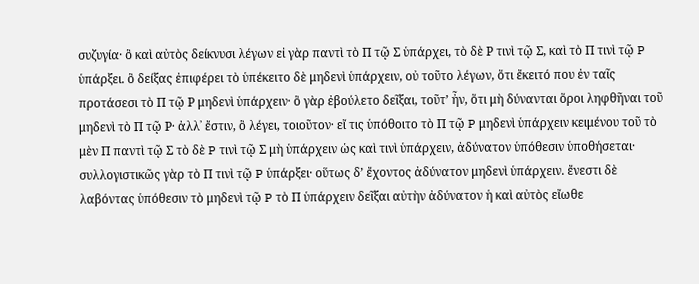συζυγία· ὃ καὶ αὐτὸς δείκνυσι λέγων εἰ γὰρ παντὶ τὸ Π τῷ Σ ὑπάρχει, τὸ δὲ Ρ τινὶ τῷ Σ, καὶ τὸ Π τινὶ τῷ P ὑπάρξει. ὃ δείξας ἐπιφέρει τὸ ὑπέκειτο δὲ μηδενὶ ὑπάρχειν, οὐ τοῦτο λέγων, ὅτι ἔκειτό που ἐν ταῖς προτάσεσι τὸ Π τῷ Ρ μηδενὶ ὑπάρχειν· ὃ γὰρ ἐβούλετο δεῖξαι, τοῦτ’ ἦν, ὅτι μὴ δύνανται ὅροι ληφθῆναι τοῦ μηδενὶ τὸ Π τῷ Ρ· ἀλλ᾿ ἔστιν, ὃ λέγει, τοιοῦτον· εἴ τις ὑπόθοιτο τὸ Π τῷ P μηδενὶ ὑπάρχειν κειμένου τοῦ τὸ μὲν Π παντὶ τῷ Σ τὸ δὲ P τινὶ τῷ Σ μὴ ὑπάρχειν ὡς καὶ τινὶ ὑπάρχειν, ἀδύνατον ὑπόθεσιν ὑποθήσεται· συλλογιστικῶς γὰρ τὸ Π τινὶ τῷ P ὑπάρξει· οὕτως δ’ ἔχοντος ἀδύνατον μηδενὶ ὑπάρχειν. ἔνεστι δὲ λαβόντας ὑπόθεσιν τὸ μηδενὶ τῷ P τὸ Π ὑπάρχειν δεῖξαι αὐτὴν ἀδύνατον ἡ καὶ αὐτὸς εἴωθε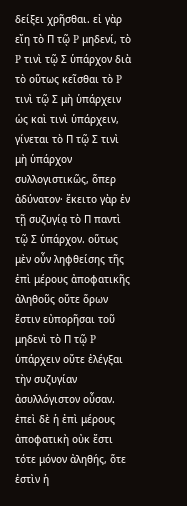δείξει χρῆσθαι. εἰ γὰρ εἴη τὸ Π τῷ P μηδενί, τὸ P τινὶ τῷ Σ ὑπάρχον διὰ τὸ οὕτως κεῖσθαι τὸ P τινὶ τῷ Σ μὴ ὑπάρχειν ὡς καὶ τινὶ ὑπάρχειν, γίνεται τὸ Π τῷ Σ τινὶ μὴ ὑπάρχον συλλογιστικῶς, ὅπερ ἀδύνατον· ἔκειτο γὰρ ἐν τῇ συζυγίᾳ τὸ Π παντὶ τῷ Σ ὑπάρχον. οὕτως μὲν οὖν ληφθείσης τῆς ἐπὶ μέρους ἀποφατικῆς ἀληθοῦς οὔτε ὅρων ἔστιν εὐπορῆσαι τοῦ μηδενὶ τὸ Π τῷ P ὑπάρχειν οὔτε ἐλέγξαι τὴν συζυγίαν ἀσυλλόγιστον οὖσαν. ἐπεὶ δὲ ἡ ἐπὶ μέρους ἀποφατικὴ οὐκ ἔστι τότε μόνον ἀληθής, ὅτε ἐστὶν ἡ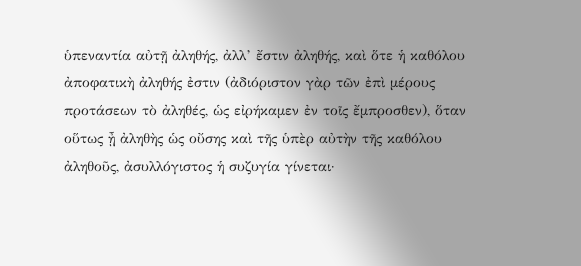ὑπεναντία αὐτῇ ἀληθής, ἀλλ’ ἔστιν ἀληθής, καὶ ὅτε ἡ καθόλου ἀποφατικὴ ἀληθής ἐστιν (ἀδιόριστον γὰρ τῶν ἐπὶ μέρους προτάσεων τὸ ἀληθές, ὡς εἰρήκαμεν ἐν τοῖς ἔμπροσθεν), ὅταν οὕτως ᾖ ἀληθὴς ὡς οὔσης καὶ τῆς ὑπὲρ αὐτὴν τῆς καθόλου ἀληθοῦς, ἀσυλλόγιστος ἡ συζυγία γίνεται·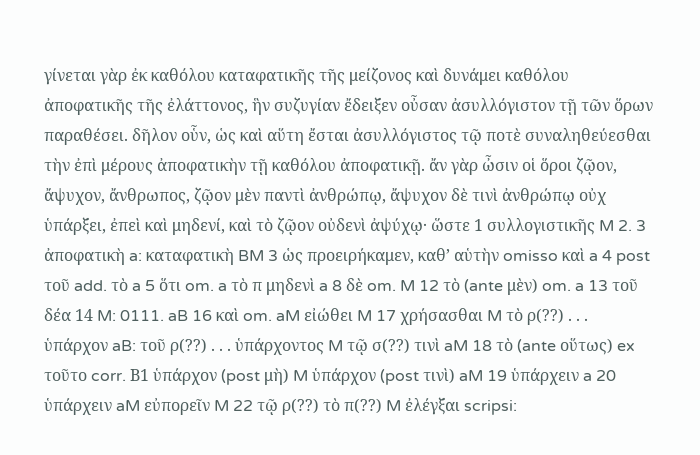γίνεται γὰρ ἐκ καθόλου καταφατικῆς τῆς μείζονος καὶ δυνάμει καθόλου ἀποφατικῆς τῆς ἐλάττονος, ἣν συζυγίαν ἔδειξεν οὖσαν ἀσυλλόγιστον τῇ τῶν ὅρων παραθέσει. δῆλον οὗν, ὡς καὶ αὕτη ἔσται ἀσυλλόγιστος τῷ ποτὲ συναληθεύεσθαι τὴν ἐπὶ μέρους ἀποφατικὴν τῇ καθόλου ἀποφατικῇ. ἄν γὰρ ὦσιν οἱ ὅροι ζῷον, ἄψυχον, ἄνθρωπος, ζῷον μὲν παντὶ ἀνθρώπῳ, ἄψυχον δὲ τινὶ ἀνθρώπῳ οὐχ ὑπάρξει, ἐπεὶ καὶ μηδενί, καὶ τὸ ζῷον οὐδενὶ ἀψύχῳ· ὥστε 1 συλλογιστικῆς M 2. 3 ἀποφατικὴ a: καταφατικὴ BM 3 ὡς προειρήκαμεν, καθ’ αὑτὴν omisso καὶ a 4 post τοῦ add. τὸ a 5 ὅτι om. a τὸ π μηδενὶ a 8 δὲ om. M 12 τὸ (ante μὲν) om. a 13 τοῦ δέα 14 M: 0111. aB 16 καὶ om. aM εἰώθει M 17 χρήσασθαι M τὸ ρ(??) . . . ὑπάρχον aB: τοῦ ρ(??) . . . ὑπάρχοντος M τῷ σ(??) τινὶ aM 18 τὸ (ante οὕτως) ex τοῦτο corr. Β1 ὑπάρχον (post μὴ) M ὑπάρχον (post τινὶ) aM 19 ὑπάρχειν a 20 ὑπάρχειν aM εὐπορεῖν M 22 τῷ ρ(??) τὸ π(??) M ἐλέγξαι scripsi: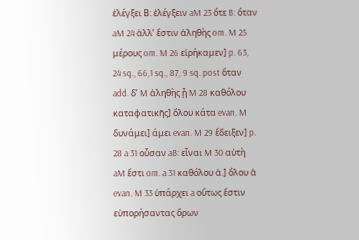ἐλέγξει Β: ἐλέγξειν aM 23 ὅτε B: ὅταν aM 24 ἀλλ’ ἔστιν ἀληθὴς om. M 25 μέρους om. M 26 εἰρήκαμεν] p. 63, 24 sq., 66,1 sq., 87, 9 sq. post ὅταν add. δ’ M ἀληθὴς ᾖ M 28 καθόλου καταφατικῆς] ὄλου κάτα evan. M δυνάμει] άμει evan. M 29 ἔδειξεν] p. 28 a 31 οὖσαν aB: εἶναι M 30 αὐτὴ aM ἔστι om. a 31 καθόλου ἁ.] ὄλου ἁ evan. M 33 ὑπάρχει a οὕτως ἔστιν εὐπορήσαντας ὅρων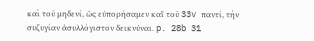καὶ τοῦ μηδενί, ὡς εὐπορήσαμεν καἲ τοῦ 33v παντί, τὴν συζυγίαν ἀσυλλόγιστον δεικνύναι. p. 28b 31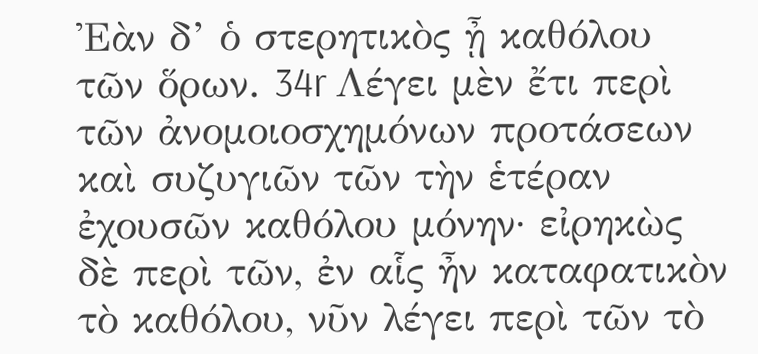Ἐὰν δ’ ὁ στερητικὸς ᾖ καθόλου τῶν ὅρων. 34r Λέγει μὲν ἔτι περὶ τῶν ἀνομοιοσχημόνων προτάσεων καὶ συζυγιῶν τῶν τὴν ἑτέραν ἐχουσῶν καθόλου μόνην· εἰρηκὼς δὲ περὶ τῶν, ἐν αἷς ἦν καταφατικὸν τὸ καθόλου, νῦν λέγει περὶ τῶν τὸ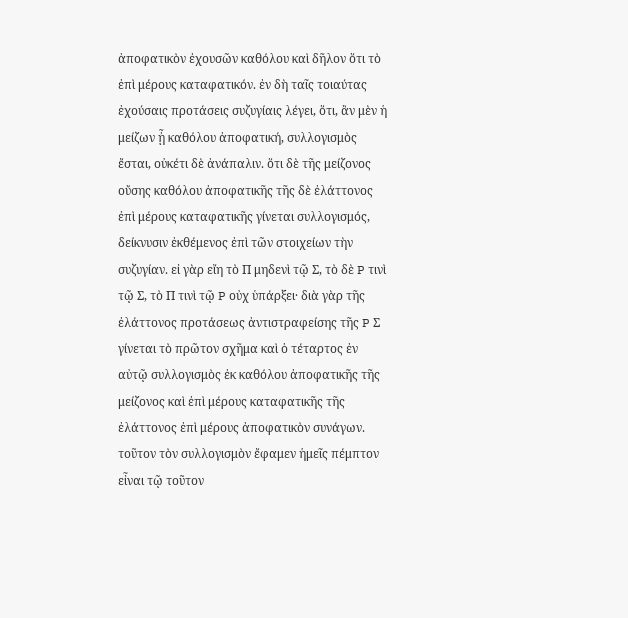ἀποφατικὸν ἐχουσῶν καθόλου καὶ δῆλον ὅτι τὸ ἐπὶ μέρους καταφατικόν. ἐν δὴ ταῖς τοιαύτας ἐχούσαις προτάσεις συζυγίαις λέγει, ὅτι, ἂν μὲν ἡ μείζων ᾖ καθόλου ἀποφατική, συλλογισμὸς ἔσται, οὐκέτι δὲ ἀνάπαλιν. ὅτι δὲ τῆς μείζονος οὔσης καθόλου ἀποφατικῆς τῆς δὲ ἐλάττονος ἐπὶ μέρους καταφατικῆς γίνεται συλλογισμός, δείκνυσιν ἐκθέμενος ἐπὶ τῶν στοιχείων τὴν συζυγίαν. εἰ γὰρ εἴη τὸ Π μηδενὶ τῷ Σ, τὸ δὲ P τινὶ τῷ Σ, τὸ Π τινὶ τῷ P οὐχ ὑπάρξει· διὰ γὰρ τῆς ἐλάττονος προτάσεως ἀντιστραφείσης τῆς P Σ γίνεται τὸ πρῶτον σχῆμα καὶ ὁ τέταρτος ἐν αὐτῷ συλλογισμὸς ἐκ καθόλου ἀποφατικῆς τῆς μείζονος καὶ ἐπὶ μέρους καταφατικῆς τῆς ἐλάττονος ἐπὶ μέρους ἀποφατικὸν συνάγων. τοῦτον τὸν συλλογισμὸν ἔφαμεν ἡμεῖς πέμπτον εἶναι τῷ τοῦτον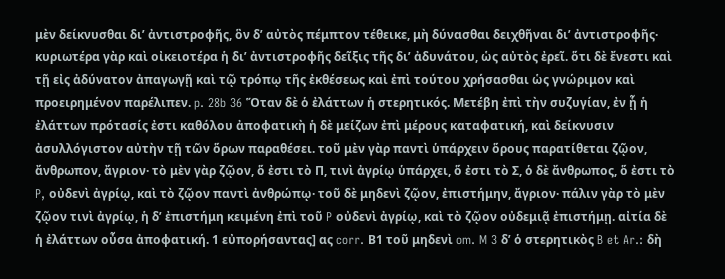μὲν δείκνυσθαι δι’ ἀντιστροφῆς, ὃν δ’ αὐτὸς πέμπτον τέθεικε, μὴ δύνασθαι δειχθῆναι δι’ ἀντιστροφῆς· κυριωτέρα γὰρ καὶ οἰκειοτέρα ἡ δι’ ἀντιστροφῆς δεῖξις τῆς δι’ ἀδυνάτου, ὡς αὐτὸς ἐρεῖ. ὅτι δὲ ἔνεστι καὶ τῇ εἰς ἀδύνατον ἀπαγωγῇ καὶ τῷ τρόπῳ τῆς ἐκθέσεως καὶ ἐπὶ τούτου χρήσασθαι ὡς γνώριμον καὶ προειρημένον παρέλιπεν. p. 28b 36 Ὅταν δὲ ὁ ἐλάττων ἡ στερητικός. Μετέβη ἐπὶ τὴν συζυγίαν, ἐν ᾗ ἡ ἐλάττων πρότασίς ἐστι καθόλου ἀποφατικὴ ἡ δὲ μείζων ἐπὶ μέρους καταφατική, καὶ δείκνυσιν ἀσυλλόγιστον αὐτὴν τῇ τῶν ὅρων παραθέσει. τοῦ μὲν γὰρ παντὶ ὑπάρχειν ὅρους παρατίθεται ζῷον, ἄνθρωπον, ἄγριον· τὸ μὲν γὰρ ζῷον, ὅ ἐστι τὸ Π, τινὶ ἀγρίῳ ὑπάρχει, ὅ ἐστι τὸ Σ, ὁ δὲ ἄνθρωπος, ὅ ἐστι τὸ P, οὐδενὶ ἀγρίῳ, καὶ τὸ ζῷον παντὶ ἀνθρώπῳ· τοῦ δὲ μηδενὶ ζῷον, ἐπιστήμην, ἄγριον· πάλιν γὰρ τὸ μὲν ζῷον τινὶ ἀγρίῳ, ἡ δ’ ἐπιστήμη κειμένη ἐπὶ τοῦ P οὐδενὶ ἀγρίῳ, καὶ τὸ ζῷον οὐδεμιᾷ ἐπιστήμῃ. αἰτία δὲ ἡ ἐλάττων οὖσα ἀποφατική. 1 εὐπορήσαντας] ας corr. Β1 τοῦ μηδενὶ om. M 3 δ’ ὁ στερητικὸς B et Ar.: δὴ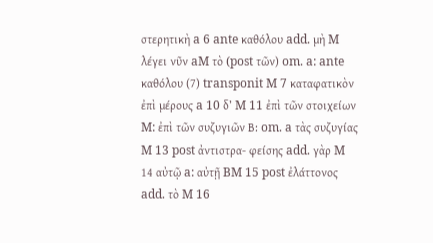στερητικὴ a 6 ante καθόλου add. μὴ M λέγει νῦν aM τὸ (post τῶν) om. a: ante καθόλου (7) transponit M 7 καταφατικὸν ἐπὶ μέρους a 10 δ’ M 11 ἐπὶ τῶν στοιχείων M: ἐπὶ τῶν συζυγιῶν Β: om. a τὰς συζυγίας M 13 post ἀντιστρα- φείσης add. γὰρ M 14 αὐτῷ a: αὐτῇ BM 15 post ἐλάττονος add. τὸ M 16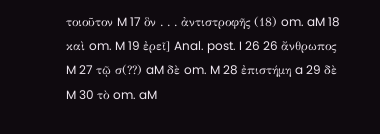τοιοῦτον M 17 ὃν . . . ἀντιστροφῆς (18) om. aM 18 καὶ om. M 19 ἐρεῖ] Anal. post. I 26 26 ἄνθρωπος M 27 τῷ σ(??) aM δὲ om. M 28 ἐπιστήμη a 29 δὲ M 30 τὸ om. aM